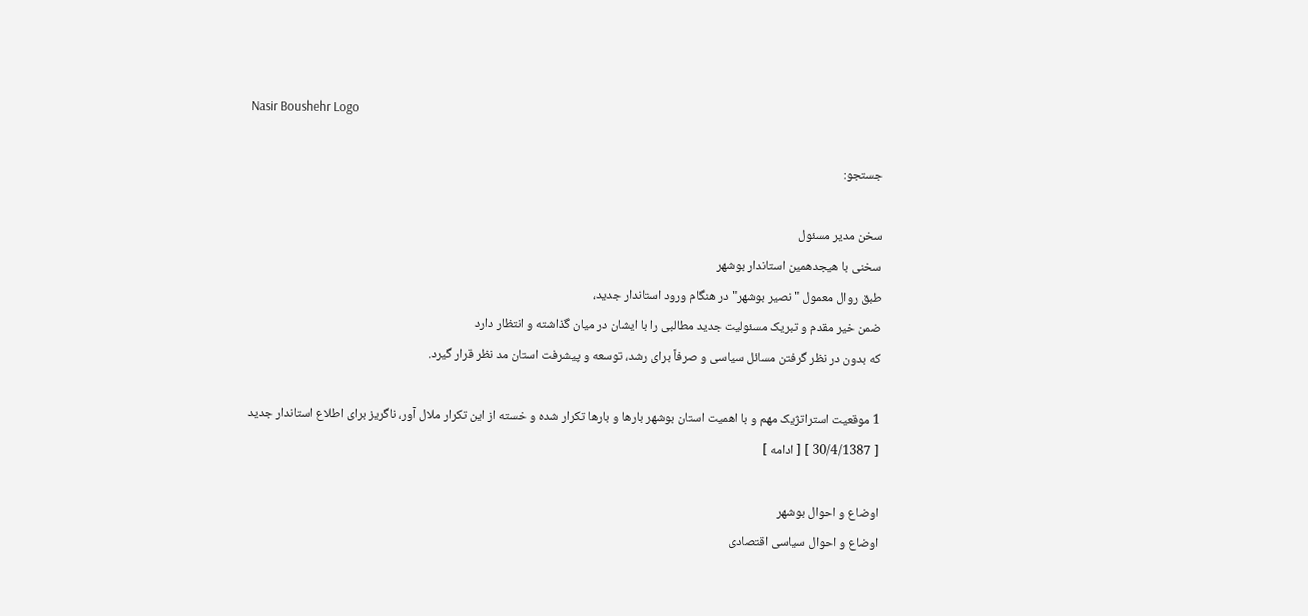Nasir Boushehr Logo

جستجو:

سخن مدیر مسئول
سخنی با هیجدهمین استاندار بوشهر
طبق روال معمول "نصیر بوشهر" در هنگام ورود استاندار جدید،
ضمن خیر مقدم و تبریک مسئولیت جدید مطالبی را با ایشان در میان گذاشته و انتظار دارد
که بدون در نظر گرفتن مسائل سیاسی و صرفاً برای رشد، توسعه و پیشرفت استان مد نظر قرار گیرد.

1 موقعیت استراتژیک مهم و با اهمیت استان بوشهر بارها و بارها تکرار شده و خسته از این تکرار ملال آور، ناگریز برای اطلاع استاندار جدید
[ 30/4/1387 ] [ ادامه ]

اوضاع و احوال بوشهر
اوضاع و احوال سیاسی اقتصادی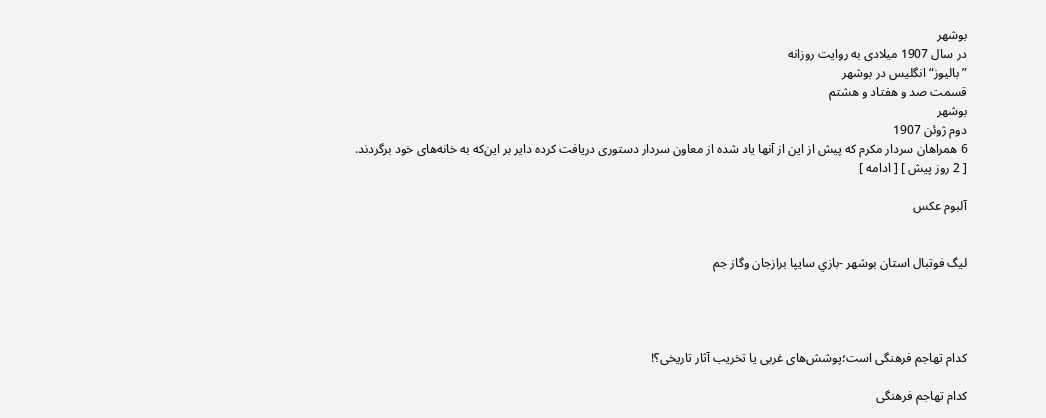بوشهر
در سال 1907 میلادی به روایت روزانه
”بالیوز“ انگلیس در بوشهر
قسمت صد و هفتاد و هشتم
بوشهر
دوم ژوئن 1907
6 همراهان سردار مکرم که پیش از این‌ از آنها یاد شده از معاون سردار دستوری دریافت کرده دایر بر این‌که به خانه‌های خود برگردند.
[ 2 روز پیش ] [ ادامه ]

آلبوم عکس


ليگ فوتبال استان بوشهر -بازي سايپا برازجان وگاز جم




کدام تهاجم فرهنگی است؛پوشش‌های غربی یا تخریب آثار تاریخی؟!

کدام تهاجم فرهنگی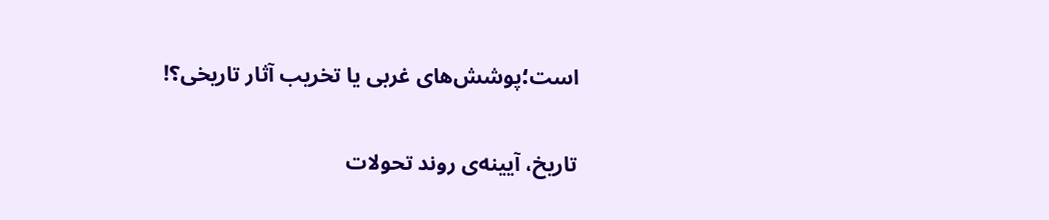است؛پوشش‌های غربی یا تخریب آثار تاریخی؟!

تاریخ، آیینه‌ی روند تحولات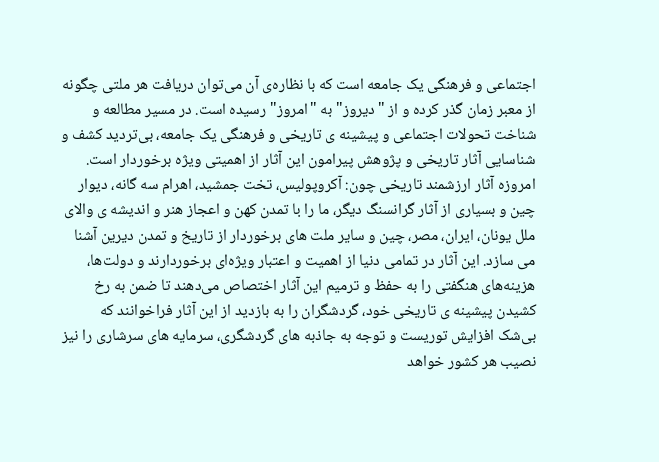اجتماعی و فرهنگی یک جامعه است که با نظاره‌ی آن می‌توان دریافت هر ملتی چگونه از معبر زمان گذر کرده و از "دیروز" به "امروز" رسیده است. در مسیر مطالعه و شناخت تحولات اجتماعی و پیشینه ی تاریخی و فرهنگی یک جامعه، بی‌تردید کشف و شناسایی آثار تاریخی و پژوهش پیرامون این آثار از اهمیتی ویژه برخوردار است. امروزه آثار ارزشمند تاریخی چون: آکروپولیس، تخت جمشید، اهرام سه گانه، دیوار چین و بسیاری از آثار گرانسنگ دیگر، ما را با تمدن کهن و اعجاز هنر و اندیشه ی والای ملل یونان، ایران، مصر، چین و سایر ملت های برخوردار از تاریخ و تمدن دیرین آشنا می سازد. این آثار در تمامی دنیا از اهمیت و اعتبار ویژه‌ای برخوردارند و دولت‌ها، هزینه‌های هنگفتی را به حفظ و ترمیم این آثار اختصاص می‌دهند تا ضمن به رخ کشیدن پیشینه ی تاریخی خود، گردشگران را به بازدید از این آثار فراخوانند که بی‌شک افزایش توریست و توجه به جاذبه های گردشگری، سرمایه های سرشاری را نیز نصیب هر کشور خواهد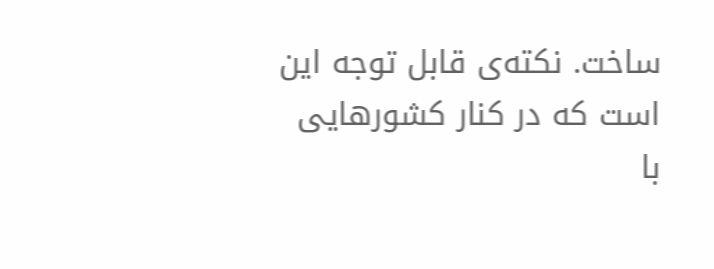ساخت. نکته‌ی قابل توجه این است که در کنار کشورهایی با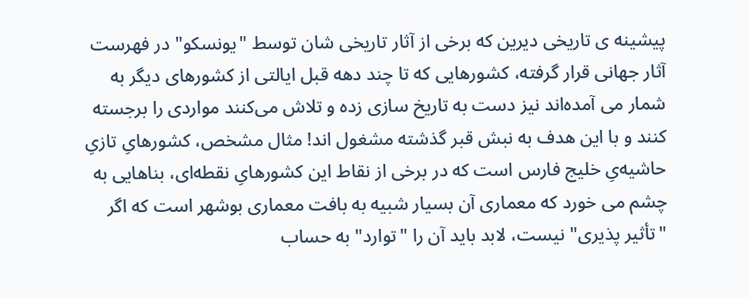پیشینه ی تاریخی دیرین که برخی از آثار تاریخی شان توسط "یونسکو" در فهرست آثار جهانی قرار گرفته، کشورهایی که تا چند دهه قبل ایالتی از کشورهای دیگر به شمار می آمده‌اند نیز دست به تاریخ سازی زده و تلاش می‌کنند مواردی را برجسته کنند و با این هدف به نبش قبر گذشته مشغول اند! مثال مشخص، کشورهایِ تازیِ حاشیه‌یِ خلیج فارس است که در برخی از نقاط این کشورهایِ نقطه‌ای، بناهایی به چشم می خورد که معماری آن بسیار شبیه به بافت معماری بوشهر است که اگر "تأثیر پذیری" نیست، لابد باید آن را "توارد" به حساب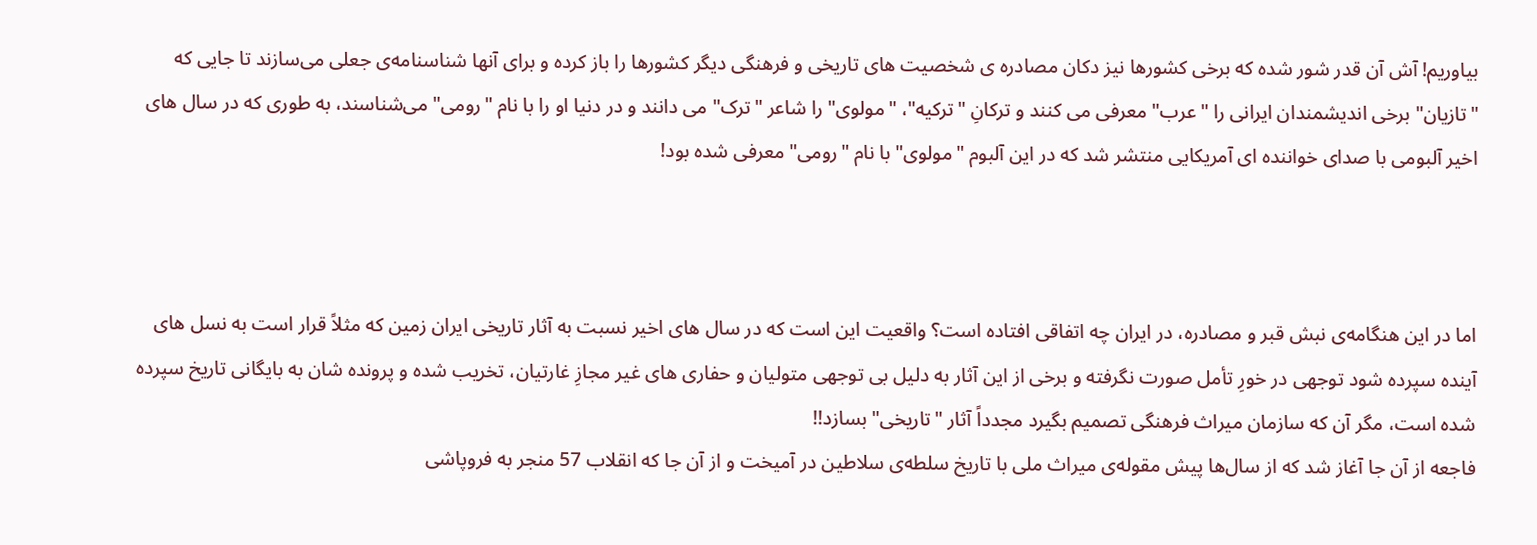بیاوریم! آش آن قدر شور شده که برخی کشورها نیز دکان مصادره ی شخصیت های تاریخی و فرهنگی دیگر کشورها را باز کرده و برای آنها شناسنامه‌ی جعلی می‌سازند تا جایی که "تازیان" برخی اندیشمندان ایرانی را "عرب" معرفی می کنند و ترکانِ "ترکیه"، "مولوی" را شاعر "ترک" می دانند و در دنیا او را با نام "رومی" می‌شناسند، به طوری که در سال های اخیر آلبومی با صدای خواننده ای آمریکایی منتشر شد که در این آلبوم "مولوی" با نام "رومی" معرفی شده بود!



اما در این هنگامه‌ی نبش قبر و مصادره، در ایران چه اتفاقی افتاده است؟ واقعیت این است که در سال های اخیر نسبت به آثار تاریخی ایران زمین که مثلاً قرار است به نسل های آینده سپرده شود توجهی در خورِ تأمل صورت نگرفته و برخی از این آثار به دلیل بی توجهی متولیان و حفاری های غیر مجازِ غارتیان، تخریب شده و پرونده شان به بایگانی تاریخ سپرده شده است، مگر آن که سازمان میراث فرهنگی تصمیم بگیرد مجدداً آثار "تاریخی" بسازد!!
فاجعه از آن جا آغاز شد که از سال‌ها پیش مقوله‌ی میراث ملی با تاریخ سلطه‌ی سلاطین در آمیخت و از آن جا که انقلاب 57 منجر به فروپاشی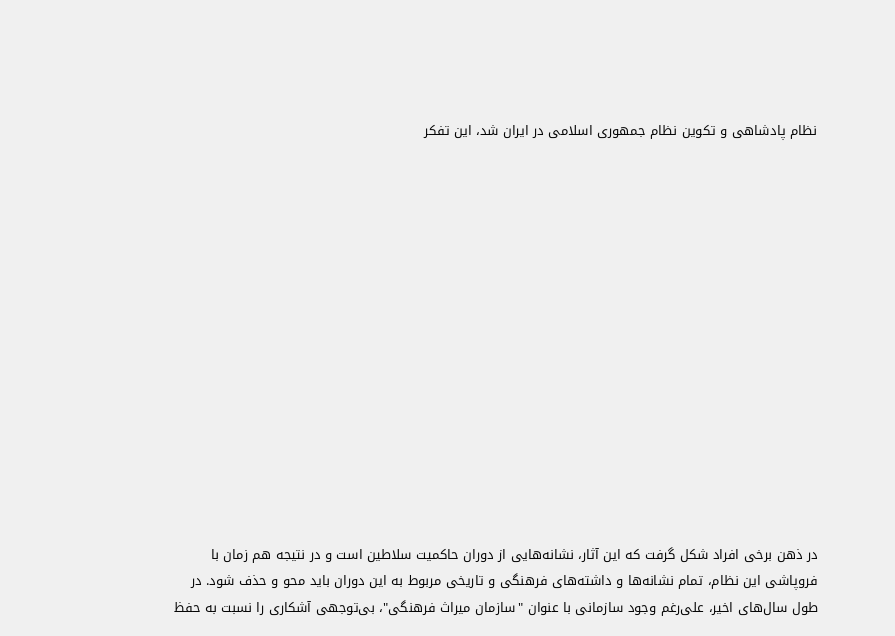نظام پادشاهی و تکوین نظام جمهوری اسلامی در ایران شد، این تفکر















در ذهن برخی افراد شکل گرفت که این آثار، نشانه‌هایی از دوران حاکمیت سلاطین است و در نتیجه هم زمان با فروپاشی این نظام، تمام نشانه‌ها و داشته‌های فرهنگی و تاریخی مربوط به این دوران باید محو و حذف شود. در طول سال‌های اخیر، علی‌رغم وجود سازمانی با عنوان "سازمان میراث فرهنگی"، بی‌توجهی آشکاری را نسبت به حفظ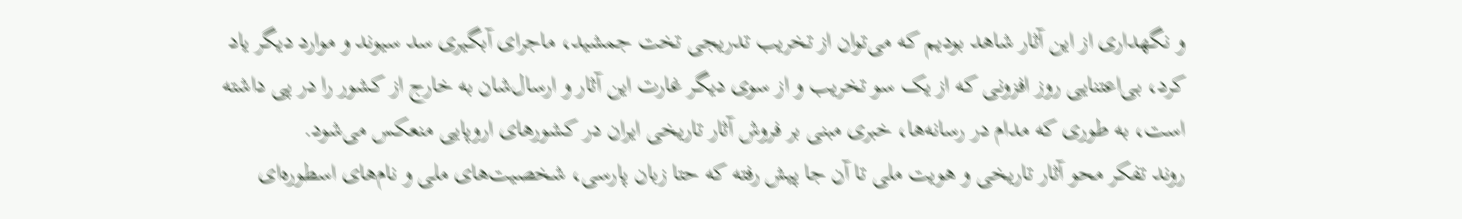و نگهداری از این آثار شاهد بودیم که می‌توان از تخریب تدریجی تخت جمشید، ماجرای آبگیری سد سیوند و موارد دیگر یاد کرد، بی‌اعتنایی روز افزونی که از یک سو تخریب و از سوی دیگر غارت این آثار و ارسال‌شان به خارج از کشور را در پی داشته است، به طوری که مدام در رسانه‌ها، خبری مبنی بر فروش آثار تاریخی ایران در کشورهای اروپایی منعکس می‌شود.
روند تفکر محو آثار تاریخی و هویت ملی تا آن جا پیش رفته که حتا زبان پارسی، شخصیت‌های ملی و نام‌های اسطوره‌ای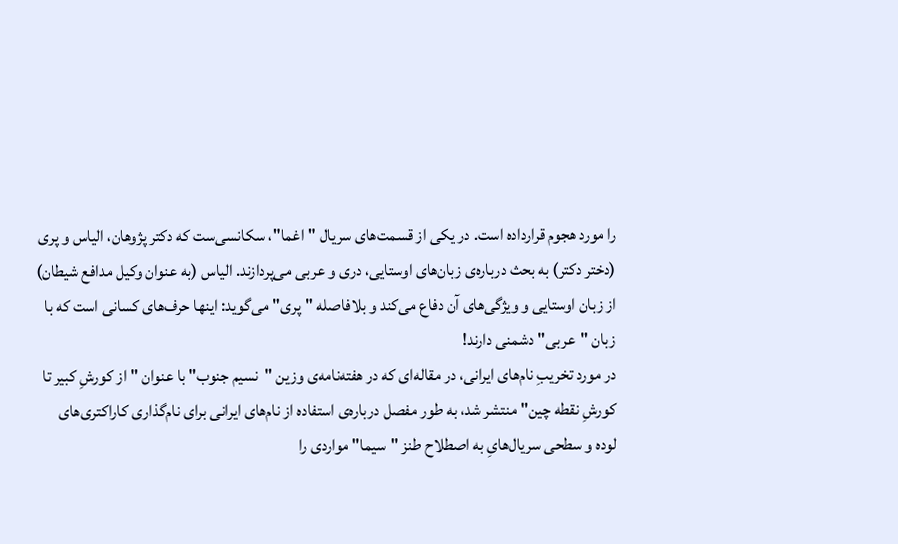را مورد هجوم قرارداده است. در یکی از قسمت‌های سریال "اغما"، سکانسی‌ست که دکتر پژوهان، الیاس و پری (دختر دکتر) به بحث درباره‌ی زبان‌های اوستایی، دری و عربی می‌پردازند. الیاس (به عنوان وکیل مدافع شیطان) از زبان اوستایی و ویژگی‌های آن دفاع می‌کند و بلافاصله‌ "پری" می‌گوید: اینها حرف‌های کسانی است که با زبان "عربی" دشمنی دارند!
در مورد تخریبِ نام‌های ایرانی، در مقاله‌ای که در هفته‌نامه‌ی وزین "نسیم جنوب" با عنوان "از کورشِ کبیر تا کورشِ نقطه چین" منتشر شد، به طور مفصل درباره‌ی استفاده از نام‌های ایرانی برای نام‌گذاری کاراکتری‌های لوده و سطحی سریال‌هایِ به اصطلاح طنز "سیما" مواردی را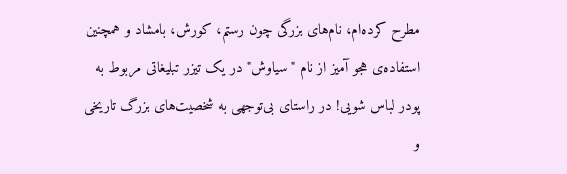مطرح کرده‌ام، نام‌های بزرگی چون رستم، کورش، بامشاد و همچنین استفاده‌ی هجو آمیز از نام "سیاوش" در یک تیزر تبلیغاتی مربوط به پودر لباس‌ شویی! در راستای بی‌توجهی به شخصیت‌های بزرگ تاریخی و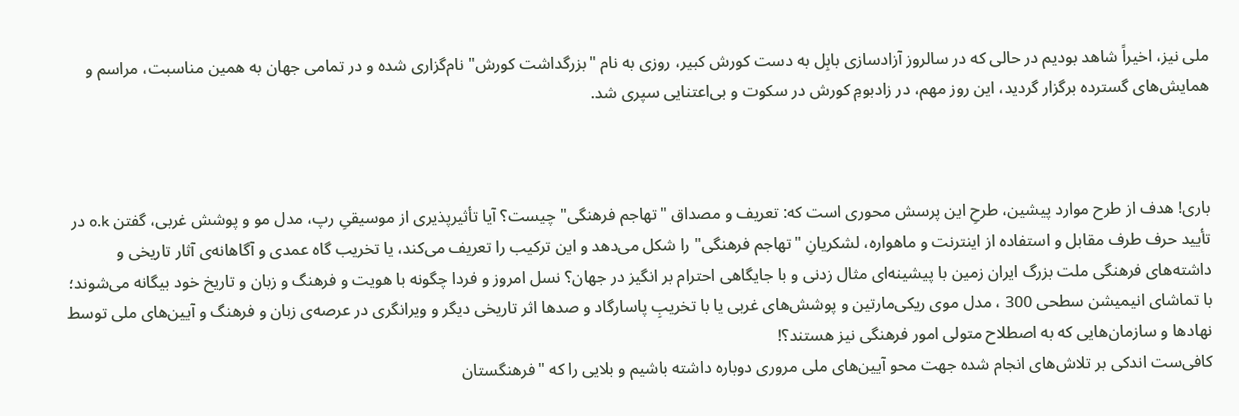ملی نیز، اخیراً شاهد بودیم در حالی که در سالروز آزادسازی بابِل به دست کورش کبیر، روزی به نام "بزرگداشت کورش" نام‌گزاری شده و در تمامی جهان به همین مناسبت، مراسم و همایش‌های گسترده برگزار گردید، این روز مهم، در زادبومِ کورش در سکوت و بی‌اعتنایی سپری شد.



باری! هدف از طرح موارد پیشین، طرحِ این پرسش محوری است که: تعریف و مصداق "تهاجم فرهنگی" چیست؟ آیا تأثیر‌پذیری از موسیقیِ رپ، مدل مو و پوشش غربی، گفتن o.k در تأیید حرف طرف مقابل و استفاده از اینترنت و ماهواره‌، لشکریانِ "تهاجم فرهنگی" را شکل می‌دهد و این ترکیب را تعریف می‌کند، یا تخریب گاه عمدی و آگاهانه‌ی آثار تاریخی و داشته‌های فرهنگی ملت بزرگ ایران زمین با پیشینه‌ای مثال زدنی و با جایگاهی احترام بر انگیز در جهان؟ نسل امروز و فردا چگونه با هویت و فرهنگ و زبان و تاریخ خود بیگانه می‌شوند؛ با تماشای انیمیشن سطحی 300 ، مدل موی ریکی‌‌مارتین و پوشش‌های غربی یا با تخریبِ پاسارگاد و صدها اثر تاریخی دیگر و ویرانگری در عرصه‌ی‌ زبان و فرهنگ و آیین‌های ملی توسط نهادها و سازمان‌هایی که به اصطلاح متولی امور فرهنگی نیز هستند؟!
کافی‌ست اندکی بر تلاش‌های انجام شده جهت محو آیین‌های ملی مروری دوباره داشته باشیم و بلایی را که "فرهنگستان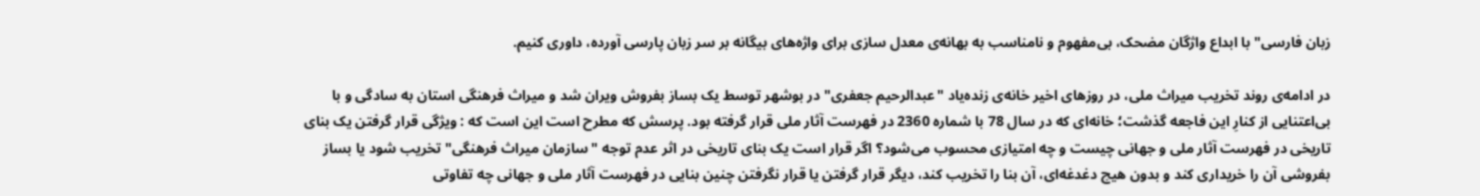زبان فارسی" با ابداع واژگان مضحک، بی‌مفهوم و نامناسب به بهانه‌ی معدل سازی برای واژه‌های بیگانه بر سر زبان پارسی آورده، داوری کنیم.

در ادامه‌ی روند تخریب میراث ملی، در روزهای اخیر خانه‌ی زنده‌یاد "عبدالرحیم جعفری" در بوشهر توسط یک بساز بفروش ویران شد و میراث فرهنگی استان به سادگی و با بی‌اعتنایی از کنارِ این فاجعه گذشت؛ خانه‌ای که در سال 78 با شماره 2360 در فهرست آثار ملی قرار گرفته بود. پرسش که مطرح است این است که : ویژگی‌ قرار گرفتن یک بنای تاریخی در فهرست آثار ملی و جهانی چیست و چه امتیازی محسوب می‌شود؟ اگر قرار است یک بنای تاریخی در اثر عدم توجه "سازمان میراث فرهنگی" تخریب شود یا بساز بفروشی آن را خریداری کند و بدون هیچ دغدغه‌ای، آن بنا را تخریب کند، دیگر قرار گرفتن یا قرار نگرفتن چنین بنایی در فهرست آثار ملی و جهانی چه تفاوتی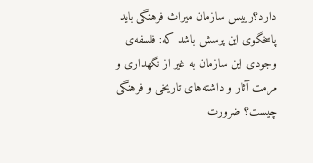دارد؟رییس سازمان میراث فرهنگی باید پاسخگوی این پرسش باشد که: فلسفه‌ی وجودی این سازمان به غیر از نگهداری و مرمت آثار و داشته‌های تاریخی و فرهنگی چیست؟ ضرورت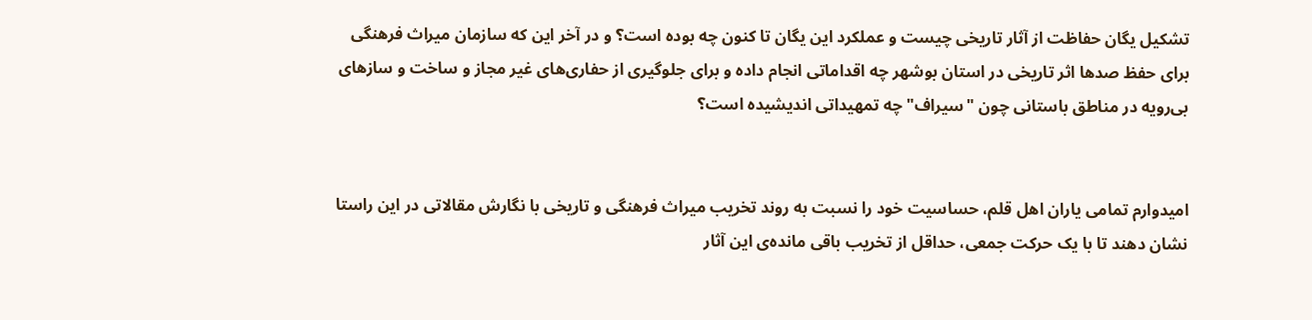تشکیل یگان حفاظت از آثار تاریخی چیست و عملکرد این یگان تا کنون چه بوده است؟ و در آخر این که سازمان میراث فرهنگی برای حفظ صدها اثر تاریخی در استان بوشهر چه اقداماتی انجام داده و برای جلوگیری از حفاری‌های غیر مجاز و ساخت و ساز‌های بی‌رویه در مناطق باستانی چون "سیراف" چه تمهیداتی اندیشیده است؟


امیدوارم تمامی یاران اهل قلم، حساسیت خود را نسبت به روند تخریب میراث فرهنگی و تاریخی با نگارش مقالاتی در این راستا نشان دهند تا با یک حرکت جمعی، حداقل از تخریب باقی مانده‌ی این آثار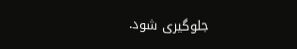جلوگیری شود.